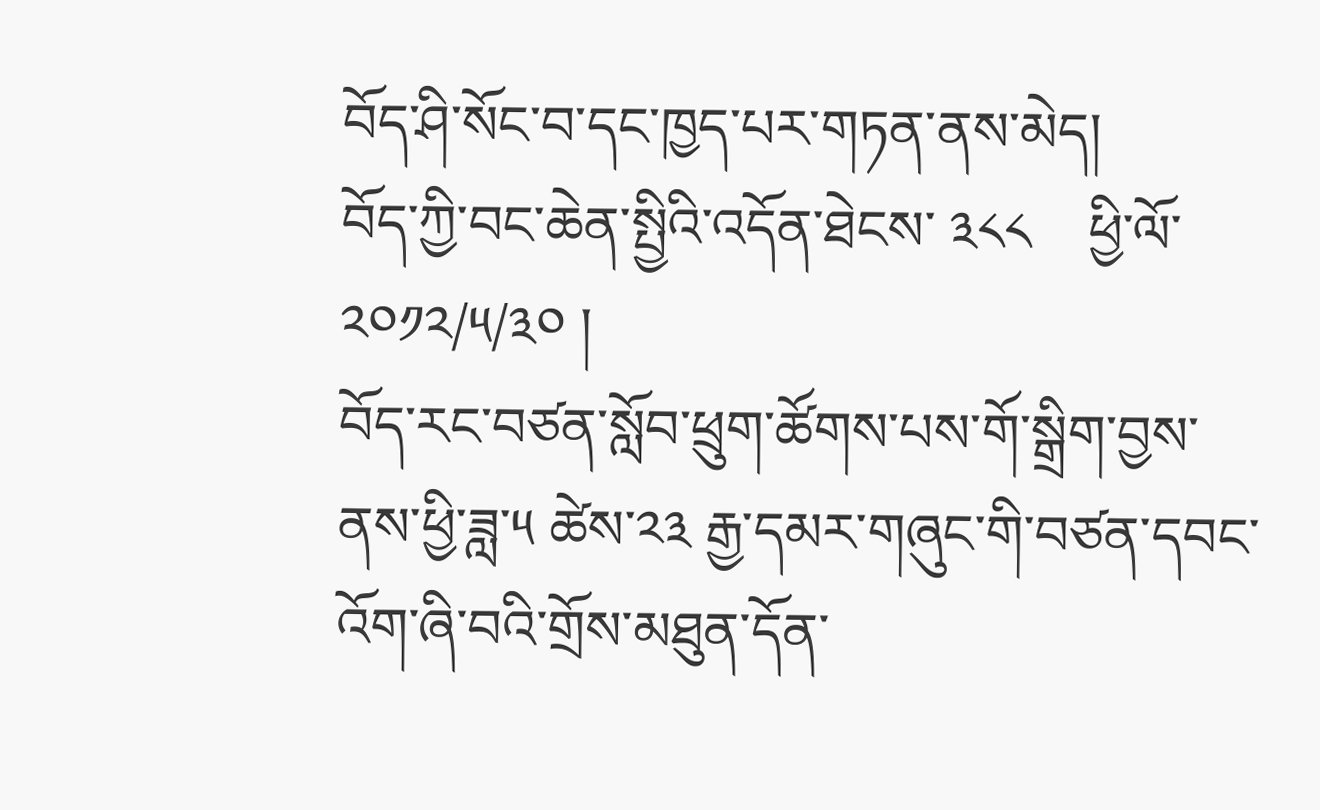བོད་ཤི་སོང་བ་དང་ཁྱད་པར་གཏན་ནས་མེད།
བོད་ཀྱི་བང་ཆེན་སྤྱིའི་འདོན་ཐེངས་ ༣༨༨    ཕྱི་ལོ་ ༢༠༡༢/༥/༣༠ །
བོད་རང་བཙན་སློབ་ཕྲུག་ཚོགས་པས་གོ་སྒྲིག་བྱས་ནས་ཕྱི་ཟླ་༥ ཚེས་༢༣ རྒྱ་དམར་གཞུང་གི་བཙན་དབང་འོག་ཞི་བའི་གྲོས་མཐུན་དོན་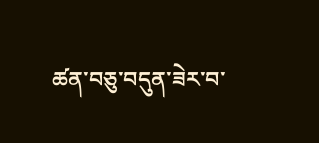ཚན་བཅུ་བདུན་ཟེར་བ་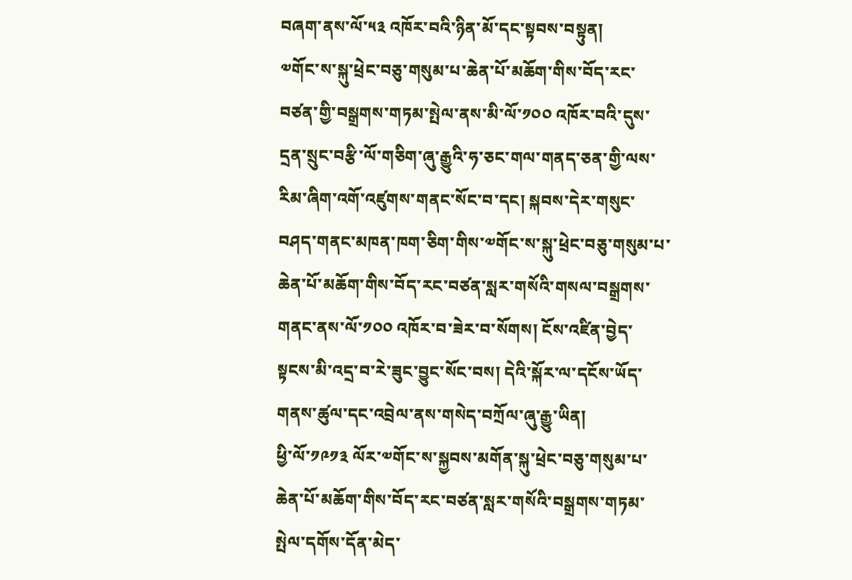བཞག་ནས་ལོ་༥༣ འཁོར་བའི་ཉིན་མོ་དང་སྟབས་བསྟུན།
༧གོང་ས་སྐུ་ཕྲེང་བཅུ་གསུམ་པ་ཆེན་པོ་མཆོག་གིས་བོད་རང་བཙན་གྱི་བསྒྲགས་གཏམ་སྤེལ་ནས་མི་ལོ་༡༠༠ འཁོར་བའི་དུས་དྲན་སྲུང་བརྩི་ལོ་གཅིག་ཞུ་རྒྱུའི་ཧ་ཅང་གལ་གནད་ཅན་གྱི་ལས་རིམ་ཞིག་འགོ་འཛུགས་གནང་སོང་བ་དང། སྐབས་དེར་གསུང་བཤད་གནང་མཁན་ཁག་ཅིག་གིས་༧གོང་ས་སྐུ་ཕྲེང་བཅུ་གསུམ་པ་ཆེན་པོ་མཆོག་གིས་བོད་རང་བཙན་སླར་གསོའི་གསལ་བསྒྲགས་གནང་ནས་ལོ་༡༠༠ འཁོར་བ་ཟེར་བ་སོགས། ངོས་འཛིན་བྱེད་སྟངས་མི་འདྲ་བ་རེ་ཟུང་བྱུང་སོང་བས། དེའི་སྐོར་ལ་དངོས་ཡོད་གནས་ཚུལ་དང་འབྲེལ་ནས་གསེད་བཀྲོལ་ཞུ་རྒྱུ་ཡིན།
ཕྱི་ལོ་༡༩༡༣ ལོར་༧གོང་ས་སྐྱབས་མགོན་སྐུ་ཕྲེང་བཅུ་གསུམ་པ་ཆེན་པོ་མཆོག་གིས་བོད་རང་བཙན་སླར་གསོའི་བསྒྲགས་གཏམ་སྤེལ་དགོས་དོན་མེད་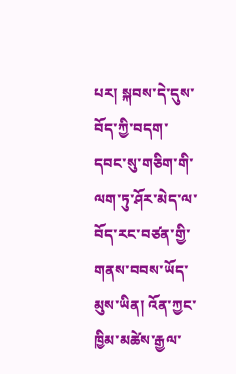པར། སྐབས་དེ་དུས་བོད་ཀྱི་བདག་དབང་སུ་གཅིག་གི་ལག་ཏུ་ཤོར་མེད་ལ་བོད་རང་བཙན་གྱི་གནས་བབས་ཡོད་མུས་ཡིན། འོན་ཀྱང་ཁྱིམ་མཚེས་རྒྱལ་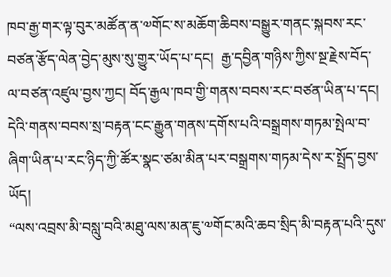ཁབ་རྒྱ་གར་ལྟ་བུར་མཚོན་ན་༧གོང་ས་མཆོག་ཆིབས་བསྒྱུར་གནང་སྐབས་རང་བཙན་རྩོད་ལེན་བྱེད་མུས་སུ་གྱུར་ཡོད་པ་དང།  རྒྱ་དབྱིན་གཉིས་ཀྱིས་སྔ་རྗེས་བོད་ལ་བཙན་འཛུལ་བྱས་ཀྱང། བོད་རྒྱལ་ཁབ་གྱི་གནས་བབས་རང་བཙན་ཡིན་པ་དང། དེའི་གནས་བབས་སྲ་བརྟན་ངང་རྒྱུན་གནས་དགོས་པའི་བསྒྲགས་གཏམ་སྤེལ་བ་ཞིག་ཡིན་པ་རང་ཉིད་ཀྱི་ཚོར་སྣང་ཙམ་མིན་པར་བསྒྲགས་གཏམ་དེས་ར་སྤྲོད་བྱས་ཡོད།
“ལས་འབྲས་མི་བསླུ་བའི་མཐུ་ལས་མན་ཇུ་༧གོང་མའི་ཆབ་སྲིད་མི་བརྟན་པའི་དུས་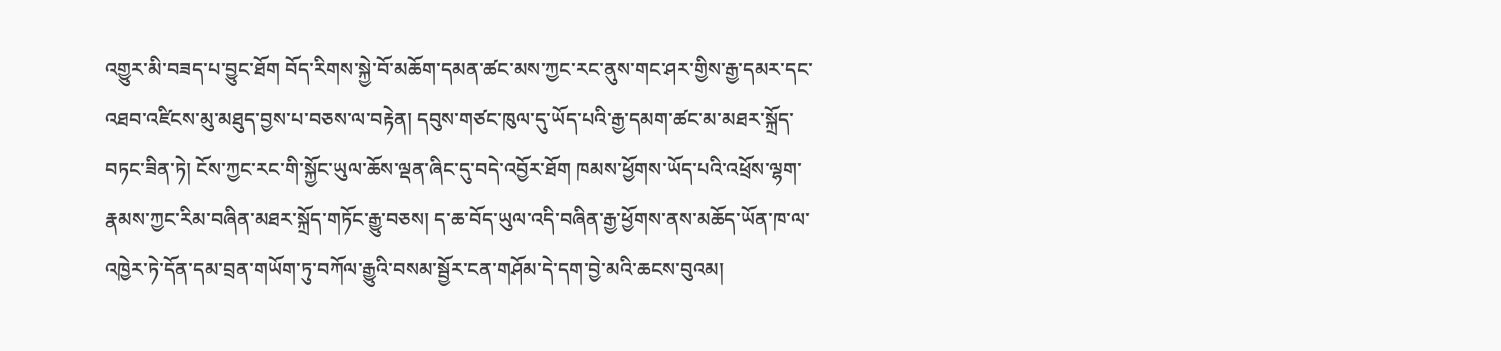འགྱུར་མི་བཟད་པ་བྱུང་ཐོག བོད་རིགས་སྐྱེ་བོ་མཆོག་དམན་ཚང་མས་ཀྱང་རང་ནུས་གང་ཤར་གྱིས་རྒྱ་དམར་དང་འཐབ་འཛིངས་མུ་མཐུད་བྱས་པ་བཅས་ལ་བརྟེན། དབུས་གཙང་ཁུལ་དུ་ཡོད་པའི་རྒྱ་དམག་ཚང་མ་མཐར་སྐྲོད་བཏང་ཟིན་ཏེ། ངོས་ཀྱང་རང་གི་སྐྱོང་ཡུལ་ཆོས་ལྡན་ཞིང་དུ་བདེ་འབྱོར་ཐོག ཁམས་ཕྱོགས་ཡོད་པའི་འཕྲོས་ལྷག་རྣམས་ཀྱང་རིམ་བཞིན་མཐར་སྐྲོད་གཏོང་རྒྱུ་བཅས། ད་ཆ་བོད་ཡུལ་འདི་བཞིན་རྒྱ་ཕྱོགས་ནས་མཆོད་ཡོན་ཁ་ལ་འཁྱེར་ཏེ་དོན་དམ་བྲན་གཡོག་ཏུ་བཀོལ་རྒྱུའི་བསམ་སྦྱོར་ངན་གཤོམ་དེ་དག་བྱེ་མའི་ཆངས་བུའམ།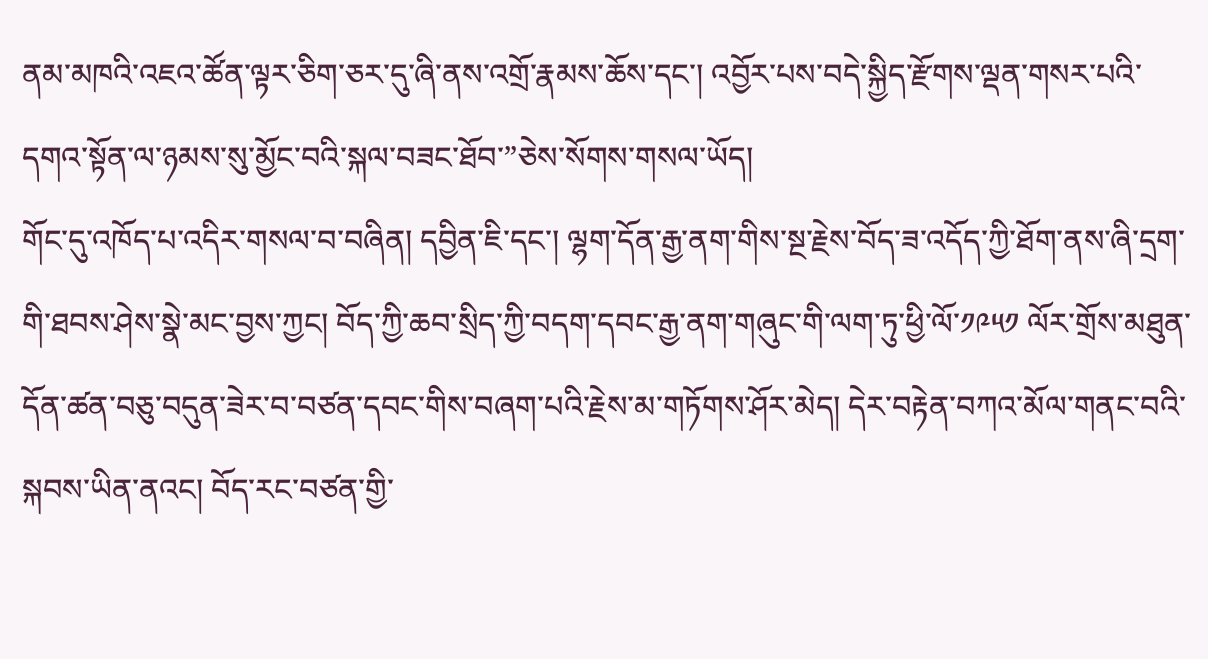ནམ་མཁའི་འཇའ་ཚོན་ལྟར་ཅིག་ཅར་དུ་ཞི་ནས་འགྲོ་རྣམས་ཆོས་དང་། འབྱོར་པས་བདེ་སྐྱིད་རྫོགས་ལྡན་གསར་པའི་དགའ་སྟོན་ལ་ཉམས་སུ་མྱོང་བའི་སྐལ་བཟང་ཐོབ་”ཅེས་སོགས་གསལ་ཡོད།
གོང་དུ་འཁོད་པ་འདིར་གསལ་བ་བཞིན། དབྱིན་ཇི་དང་། ལྷག་དོན་རྒྱ་ནག་གིས་སྔ་རྗེས་བོད་ཟ་འདོད་ཀྱི་ཐོག་ནས་ཞི་དྲག་གི་ཐབས་ཤེས་སྣེ་མང་བྱས་ཀྱང། བོད་ཀྱི་ཆབ་སྲིད་ཀྱི་བདག་དབང་རྒྱ་ནག་གཞུང་གི་ལག་ཏུ་ཕྱི་ལོ་༡༩༥༡ ལོར་གྲོས་མཐུན་དོན་ཚན་བཅུ་བདུན་ཟེར་བ་བཙན་དབང་གིས་བཞག་པའི་རྗེས་མ་གཏོགས་ཤོར་མེད། དེར་བརྟེན་བཀའ་མོལ་གནང་བའི་སྐབས་ཡིན་ནའང། བོད་རང་བཙན་གྱི་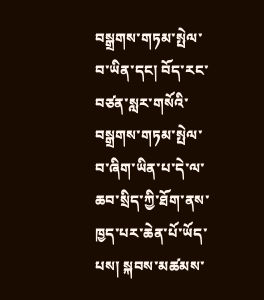བསྒྲགས་གཏམ་སྤེལ་བ་ཡིན་དང། བོད་རང་བཙན་སླར་གསོའི་བསྒྲགས་གཏམ་སྤེལ་བ་ཞིག་ཡིན་པ་དེ་ལ་ཆབ་སྲིད་ཀྱི་ཐོག་ནས་ཁྱད་པར་ཆེན་པོ་ཡོད་པས། སྐབས་མཚམས་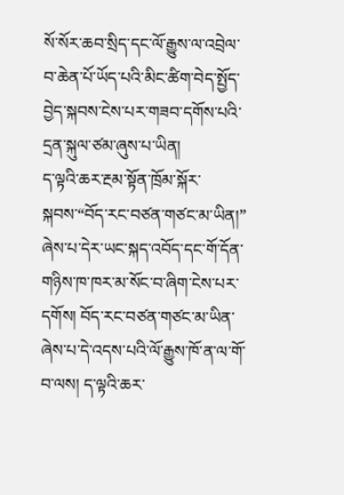སོ་སོར་ཆབ་སྲིད་དང་ལོ་རྒྱུས་ལ་འབྲེལ་བ་ཆེན་པོ་ཡོད་པའི་མིང་ཚིག་བེད་སྤྱོད་བྱེད་སྐབས་ངེས་པར་གཟབ་དགོས་པའི་དྲན་སྐུལ་ཙམ་ཞུས་པ་ཡིན།
ད་ལྟའི་ཆར་རྔམ་སྟོན་ཁྲོམ་སྐོར་སྐབས་“བོད་རང་བཙན་གཙང་མ་ཡིན།” ཞེས་པ་དེར་ཡང་སྐད་འབོད་དང་གོ་དོན་གཉིས་ཁ་ཁར་མ་སོང་བ་ཞིག་ངེས་པར་དགོས། བོད་རང་བཙན་གཙང་མ་ཡིན་ཞེས་པ་དེ་འདས་པའི་ལོ་རྒྱུས་ཁོ་ན་ལ་གོ་བ་ལས། ད་ལྟའི་ཆར་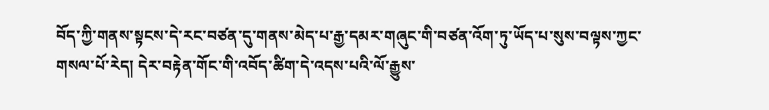བོད་ཀྱི་གནས་སྟངས་དེ་རང་བཙན་དུ་གནས་མེད་པ་རྒྱ་དམར་གཞུང་གི་བཙན་འོག་ཏུ་ཡོད་པ་སུས་བལྟས་ཀྱང་གསལ་པོ་རེད། དེར་བརྟེན་གོང་གི་འབོད་ཚིག་དེ་འདས་པའི་ལོ་རྒྱུས་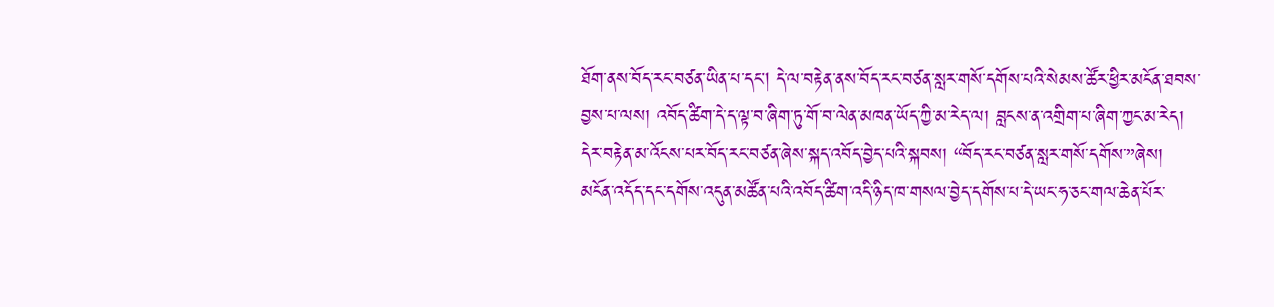ཐོག་ནས་བོད་རང་བཙན་ཡིན་པ་དང། དེ་ལ་བརྟེན་ནས་བོད་རང་བཙན་སླར་གསོ་དགོས་པའི་སེམས་ཚོར་ཕྱིར་མངོན་ཐབས་བྱས་པ་ལས། འབོད་ཚིག་དེ་ད་ལྟ་བ་ཞིག་ཏུ་གོ་བ་ལེན་མཁན་ཡོད་ཀྱི་མ་རེད་ལ། བླངས་ན་འགྲིག་པ་ཞིག་ཀྱང་མ་རེད།
དེར་བརྟེན་མ་འོངས་པར་བོད་རང་བཙན་ཞེས་སྐད་འབོད་བྱེད་པའི་སྐབས། “བོད་རང་བཙན་སླར་གསོ་དགོས་”ཞེས། མངོན་འདོད་དང་དགོས་འདུན་མཚོན་པའི་འབོད་ཚིག་འདི་ཉིད་ཁ་གསལ་བྱེད་དགོས་པ་དེ་ཡང་ཧ་ཅང་གལ་ཆེན་པོར་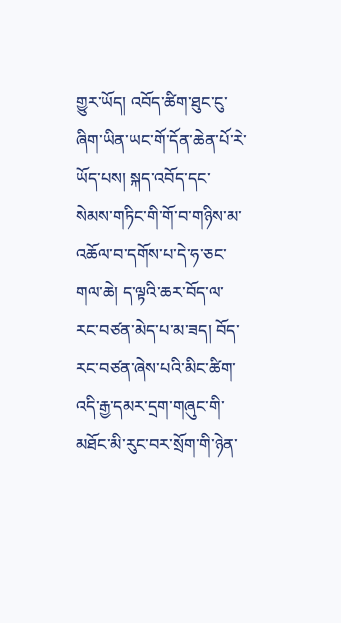གྱུར་ཡོད། འབོད་ཚིག་ཐུང་ངུ་ཞིག་ཡིན་ཡང་གོ་དོན་ཆེན་པོ་རེ་ཡོད་པས། སྐད་འབོད་དང་སེམས་གཏིང་གི་གོ་བ་གཉིས་མ་འཆོལ་བ་དགོས་པ་དེ་ཧ་ཅང་གལ་ཆེ། ད་ལྟའི་ཆར་བོད་ལ་རང་བཙན་མེད་པ་མ་ཟད། བོད་རང་བཙན་ཞེས་པའི་མིང་ཚིག་འདི་རྒྱ་དམར་དྲག་གཞུང་གི་མཐོང་མི་རུང་བར་སྲོག་གི་ཉེན་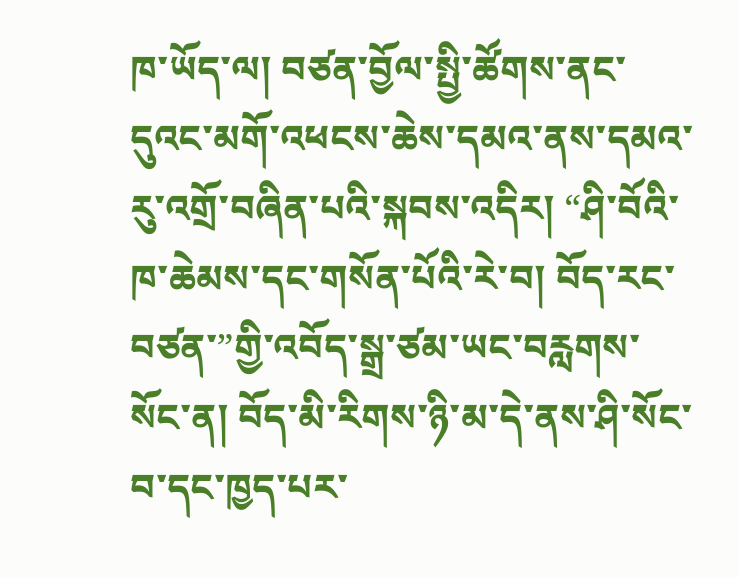ཁ་ཡོད་ལ། བཙན་བྱོལ་སྤྱི་ཚོགས་ནང་དུའང་མགོ་འཕངས་ཆེས་དམའ་ནས་དམའ་རུ་འགྲོ་བཞིན་པའི་སྐབས་འདིར། “ཤི་བོའི་ཁ་ཆེམས་དང་གསོན་པོའི་རེ་བ། བོད་རང་བཙན་”གྱི་འབོད་སྒྲ་ཙམ་ཡང་བརླགས་སོང་ན། བོད་མི་རིགས་ཉི་མ་དེ་ནས་ཤི་སོང་བ་དང་ཁྱད་པར་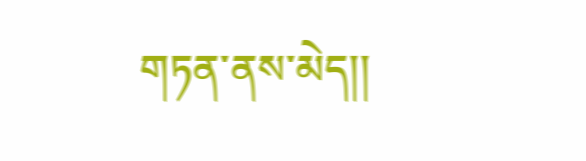གཏན་ནས་མེད།།